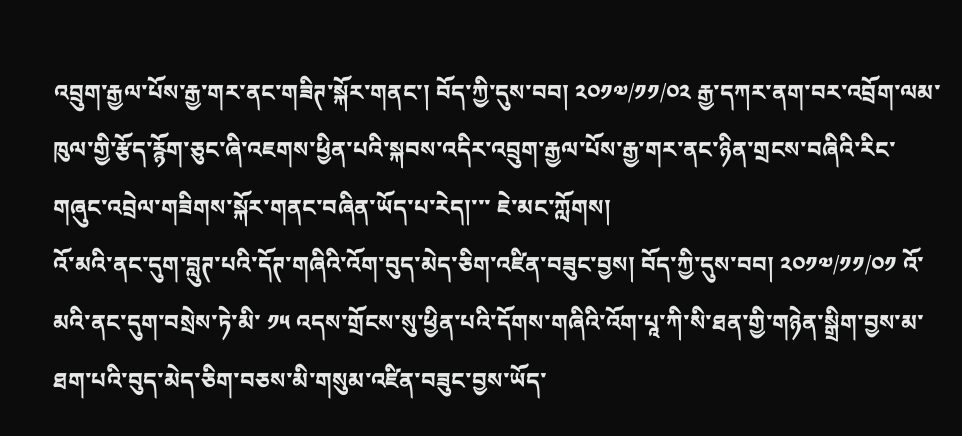འབྲུག་རྒྱལ་པོས་རྒྱ་གར་ནང་གཟིཊ་སྐོར་གནང་། བོད་ཀྱི་དུས་བབ། ༢༠༡༧/༡༡/༠༢ རྒྱ་དཀར་ནག་བར་འབྲོག་ལམ་ཁུལ་གྱི་རྩོད་རྙོག་ཅུང་ཞི་འཇགས་ཕྱིན་པའི་སྐབས་འདིར་འབྲུག་རྒྱལ་པོས་རྒྱ་གར་ནང་ཉིན་གྲངས་བཞིའི་རིང་གཞུང་འབྲེལ་གཟིགས་སྐོར་གནང་བཞིན་ཡོད་པ་རེད།་་་ ཇེ་མང་ཀློགས།
འོ་མའི་ནང་དུག་བླུཊ་པའི་དོཊ་གཞིའི་འོག་བུད་མེད་ཅིག་འཛིན་བཟུང་བྱས། བོད་ཀྱི་དུས་བབ། ༢༠༡༧/༡༡/༠༡ འོ་མའི་ནང་དུག་བསྲེས་ཏེ་མི་ ༡༥ འདས་གྲོངས་སུ་ཕྱིན་པའི་དོགས་གཞིའི་འོག་པཱ་ཀི་སི་ཐན་གྱི་གཉེན་སྒྲིག་བྱས་མ་ཐག་པའི་བུད་མེད་ཅིག་བཅས་མི་གསུམ་འཛིན་བཟུང་བྱས་ཡོད་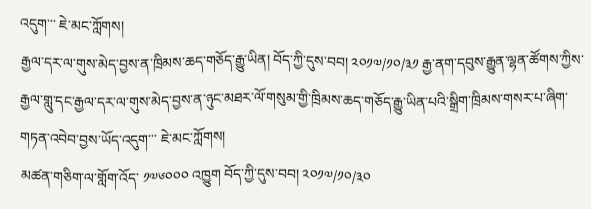འདུག་་་ ཇེ་མང་ཀློགས།
རྒྱལ་དར་ལ་གུས་མེད་བྱས་ན་ཁྲིམས་ཆད་གཅོད་རྒྱུ་ཡིན། བོད་ཀྱི་དུས་བབ། ༢༠༡༧/༡༠/༣༡ རྒྱ་ནག་དབུས་རྒྱུན་ལྷན་ཚོགས་ཀྱིས་རྒྱལ་གླུ་དང་རྒྱལ་དར་ལ་གུས་མེད་བྱས་ན་ཉུང་མཐར་ལོ་གསུམ་གྱི་ཁྲིམས་ཆད་གཅོད་རྒྱུ་ཡིན་པའི་སྒྲིག་ཁྲིམས་གསར་པ་ཞིག་གཏན་འབེབ་བྱས་ཡོད་འདུག་་་ ཇེ་མང་ཀློགས།
མཚན་གཅིག་ལ་གློག་འོད་ ༡༧༦༠༠༠ འཁྱུག བོད་ཀྱི་དུས་བབ། ༢༠༡༧/༡༠/༣༠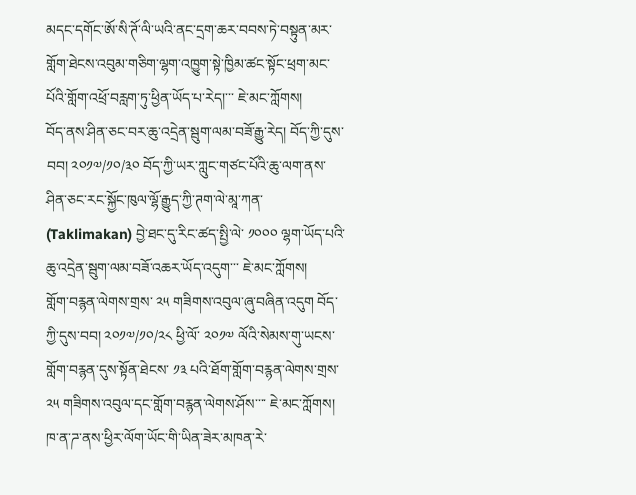མདང་དགོང་ཨོ་སི་ཊོ་ལི་ཡའི་ནང་དྲག་ཆར་བབས་ཏེ་བསྟུན་མར་གློག་ཐེངས་འབུམ་གཅིག་ལྷག་འཁྱུག་སྟེ་ཁྱིམ་ཚང་སྟོང་ཕྲག་མང་པོའི་གློག་འཕྲོ་བརླག་ཏུ་ཕྱིན་ཡོད་པ་རེད།་་་ ཇེ་མང་ཀློགས།
བོད་ནས་ཤིན་ཅང་བར་ཆུ་འདྲེན་སྦུག་ལམ་བཟོ་རྒྱུ་རེད། བོད་ཀྱི་དུས་བབ། ༢༠༡༧/༡༠/༣༠ བོད་ཀྱི་ཡར་ཀླུང་གཙང་པོའི་ཆུ་ལག་ནས་ཤིན་ཅང་རང་སྐྱོང་ཁུལ་ལྷོ་རྒྱུད་ཀྱི་ཊག་ལེ་མཱ་ཀན་ (Taklimakan) བྱེ་ཐང་དུ་རིང་ཚད་སྤྱི་ལེ་ ༡༠༠༠ ལྷག་ཡོད་པའི་ཆུ་འདྲེན་སྦུག་ལམ་བཟོ་འཆར་ཡོད་འདུག་་་ ཇེ་མང་ཀློགས།
གློག་བརྙན་ལེགས་གྲས་ ༢༥ གཟིགས་འབུལ་ཞུ་བཞིན་འདུག བོད་ཀྱི་དུས་བབ། ༢༠༡༧/༡༠/༢༨ ཕྱི་ལོ་ ༢༠༡༧ ལོའི་སེམས་གུ་ཡངས་གློག་བརྙན་དུས་སྟོན་ཐེངས་ ༡༣ པའི་ཐོག་གློག་བརྙན་ལེགས་གྲས་ ༢༥ གཟིགས་འབུལ་དང་གློག་བརྙན་ལེགས་ཤོས་་་་ ཇེ་མང་ཀློགས།
ཁ་ན་ཌ་ནས་ཕྱིར་ལོག་ཡོང་གི་ཡིན་ཟེར་མཁན་རེ་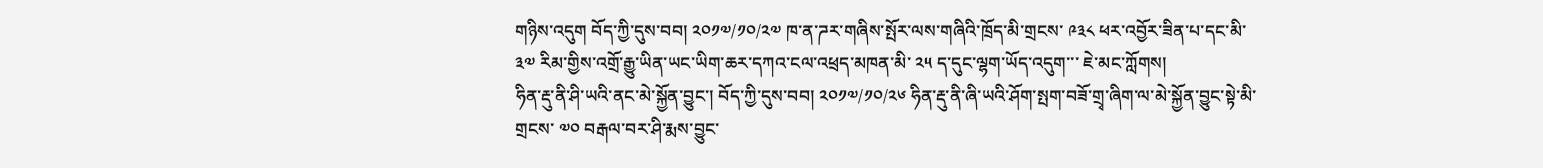གཉིས་འདུག བོད་ཀྱི་དུས་བབ། ༢༠༡༧/༡༠/༢༧ ཁ་ན་ཌར་གཞིས་སྤོར་ལས་གཞིའི་ཁྲོད་མི་གྲངས་ ༩༣༨ ཕར་འབྱོར་ཟིན་པ་དང་མི་ ༣༧ རིམ་གྱིས་འགྲོ་རྒྱུ་ཡིན་ཡང་ཡིག་ཆར་དཀའ་ངལ་འཕྲད་མཁན་མི་ ༢༥ ད་དུང་ལྷག་ཡོད་འདུག་་་ ཇེ་མང་ཀློགས།
ཧིན་རྡུ་ནི་ཤི་ཡའི་ནང་མེ་སྐྱོན་བྱུང་། བོད་ཀྱི་དུས་བབ། ༢༠༡༧/༡༠/༢༦ ཧིན་རྡུ་ནི་ཞི་ཡའི་ཤོག་སྤག་བཟོ་གྲྭ་ཞིག་ལ་མེ་སྐྱོན་བྱུང་སྟེ་མི་གྲངས་ ༧༠ བརྒལ་བར་ཤི་རྨས་བྱུང་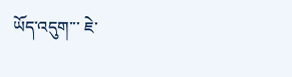ཡོད་འདུག་་་ ཇེ་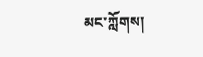མང་ཀློགས།